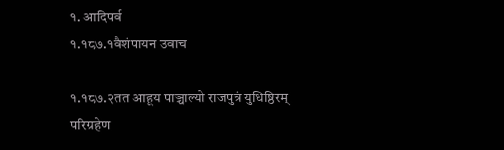१. आदिपर्व
१.१८७.१वैशंपायन उवाच

१.१८७.२तत आहूय पाञ्चाल्यो राजपुत्रं युधिष्ठिरम्
परिग्रहेण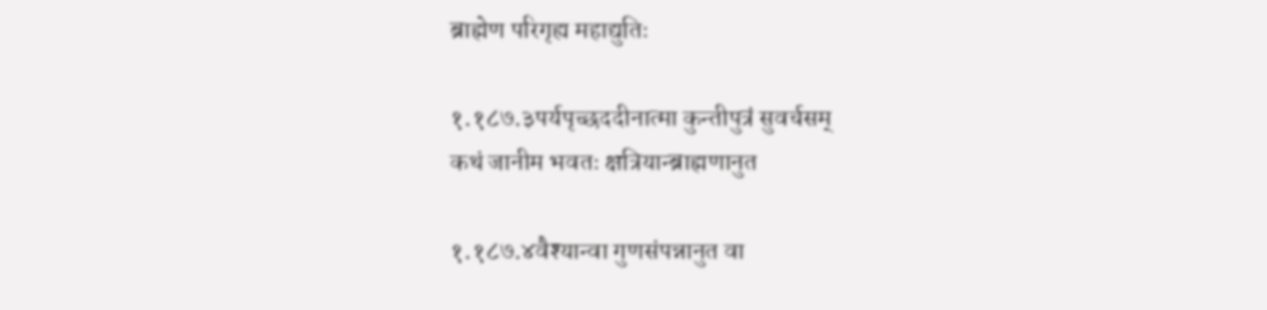ब्राह्मेण परिगृह्य महाद्युतिः

१.१८७.३पर्यपृच्छददीनात्मा कुन्तीपुत्रं सुवर्चसम्
कथं जानीम भवतः क्षत्रियान्ब्राह्मणानुत

१.१८७.४वैश्यान्वा गुणसंपन्नानुत वा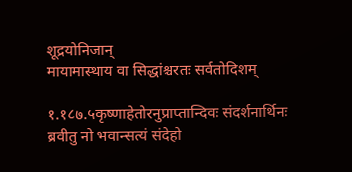शूद्रयोनिजान्
मायामास्थाय वा सिद्धांश्चरतः सर्वतोदिशम्

१.१८७.५कृष्णाहेतोरनुप्राप्तान्दिवः संदर्शनार्थिनः
ब्रवीतु नो भवान्सत्यं संदेहो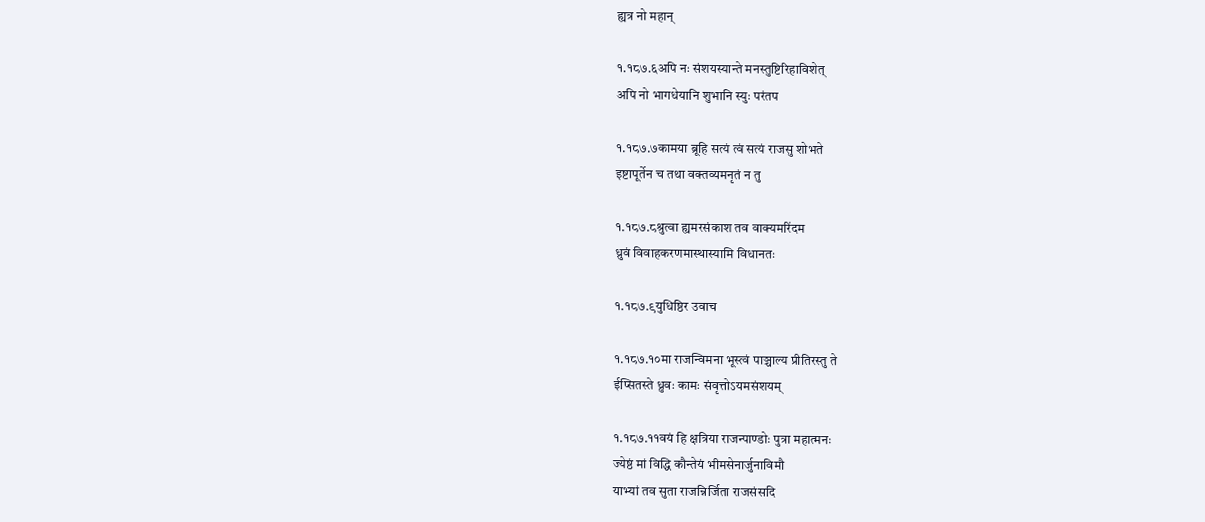ह्यत्र नो महान्

१.१८७.६अपि नः संशयस्यान्ते मनस्तुष्टिरिहाविशेत्
अपि नो भागधेयानि शुभानि स्युः परंतप

१.१८७.७कामया ब्रूहि सत्यं त्वं सत्यं राजसु शोभते
इष्टापूर्तेन च तथा वक्तव्यमनृतं न तु

१.१८७.८श्रुत्वा ह्यमरसंकाश तव वाक्यमरिंदम
ध्रुवं विवाहकरणमास्थास्यामि विधानतः

१.१८७.९युधिष्ठिर उवाच

१.१८७.१०मा राजन्विमना भूस्त्वं पाञ्चाल्य प्रीतिरस्तु ते
ईप्सितस्ते ध्रुवः कामः संवृत्तोऽयमसंशयम्

१.१८७.११वयं हि क्षत्रिया राजन्पाण्डोः पुत्रा महात्मनः
ज्येष्ठं मां विद्धि कौन्तेयं भीमसेनार्जुनाविमौ
याभ्यां तव सुता राजन्निर्जिता राजसंसदि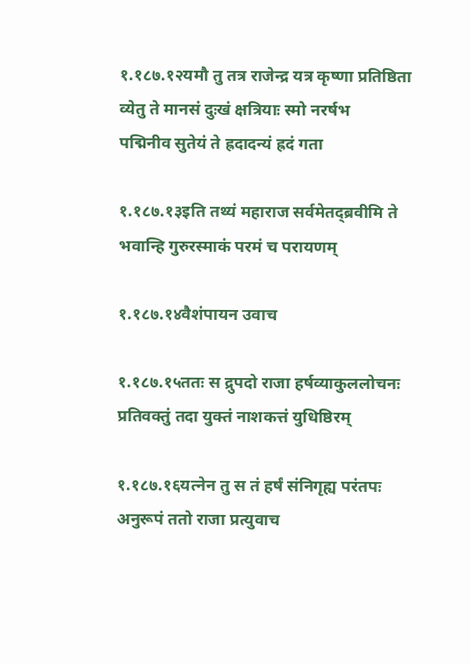१.१८७.१२यमौ तु तत्र राजेन्द्र यत्र कृष्णा प्रतिष्ठिता
व्येतु ते मानसं दुःखं क्षत्रियाः स्मो नरर्षभ
पद्मिनीव सुतेयं ते ह्रदादन्यं ह्रदं गता

१.१८७.१३इति तथ्यं महाराज सर्वमेतद्ब्रवीमि ते
भवान्हि गुरुरस्माकं परमं च परायणम्

१.१८७.१४वैशंपायन उवाच

१.१८७.१५ततः स द्रुपदो राजा हर्षव्याकुललोचनः
प्रतिवक्तुं तदा युक्तं नाशकत्तं युधिष्ठिरम्

१.१८७.१६यत्नेन तु स तं हर्षं संनिगृह्य परंतपः
अनुरूपं ततो राजा प्रत्युवाच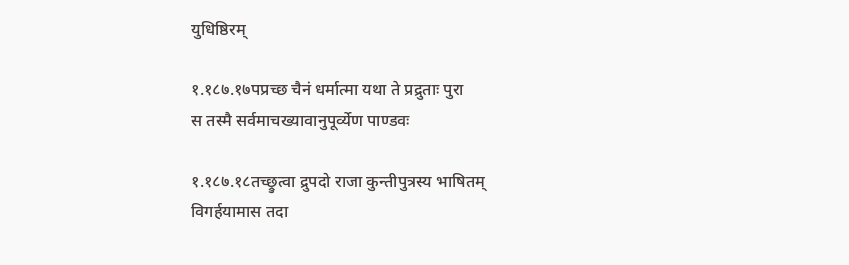युधिष्ठिरम्

१.१८७.१७पप्रच्छ चैनं धर्मात्मा यथा ते प्रद्रुताः पुरा
स तस्मै सर्वमाचख्यावानुपूर्व्येण पाण्डवः

१.१८७.१८तच्छ्रुत्वा द्रुपदो राजा कुन्तीपुत्रस्य भाषितम्
विगर्हयामास तदा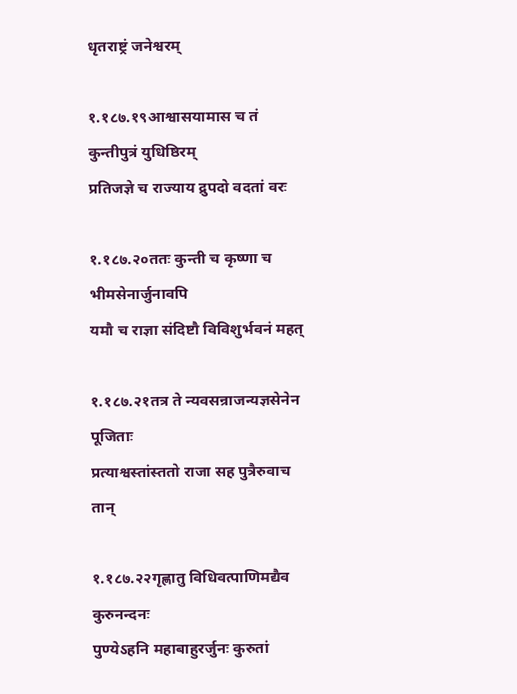धृतराष्ट्रं जनेश्वरम्

१.१८७.१९आश्वासयामास च तं कुन्तीपुत्रं युधिष्ठिरम्
प्रतिजज्ञे च राज्याय द्रुपदो वदतां वरः

१.१८७.२०ततः कुन्ती च कृष्णा च भीमसेनार्जुनावपि
यमौ च राज्ञा संदिष्टौ विविशुर्भवनं महत्

१.१८७.२१तत्र ते न्यवसन्राजन्यज्ञसेनेन पूजिताः
प्रत्याश्वस्तांस्ततो राजा सह पुत्रैरुवाच तान्

१.१८७.२२गृह्णातु विधिवत्पाणिमद्यैव कुरुनन्दनः
पुण्येऽहनि महाबाहुरर्जुनः कुरुतां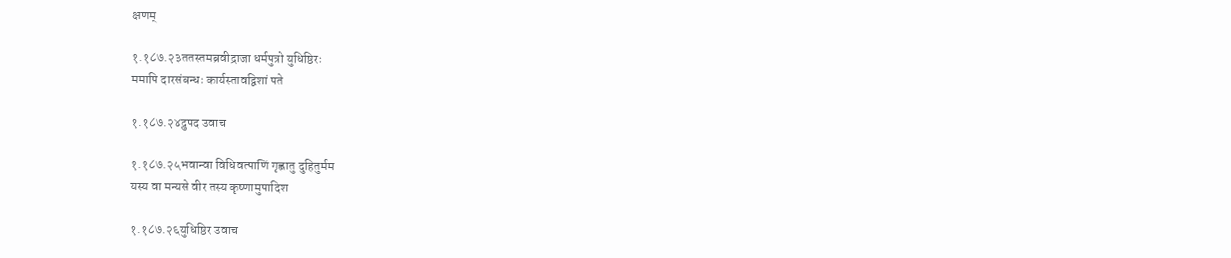क्षणम्

१.१८७.२३ततस्तमब्रवीद्राजा धर्मपुत्रो युधिष्ठिरः
ममापि दारसंबन्धः कार्यस्तावद्विशां पते

१.१८७.२४द्रुपद उवाच

१.१८७.२५भवान्वा विधिवत्पाणिं गृह्णातु दुहितुर्मम
यस्य वा मन्यसे वीर तस्य कृष्णामुपादिश

१.१८७.२६युधिष्ठिर उवाच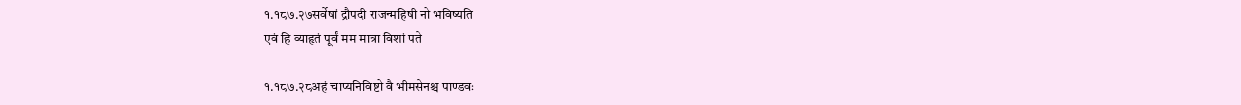१.१८७.२७सर्वेषां द्रौपदी राजन्महिषी नो भविष्यति
एवं हि व्याहृतं पूर्वं मम मात्रा विशां पते

१.१८७.२८अहं चाप्यनिविष्टो वै भीमसेनश्च पाण्डवः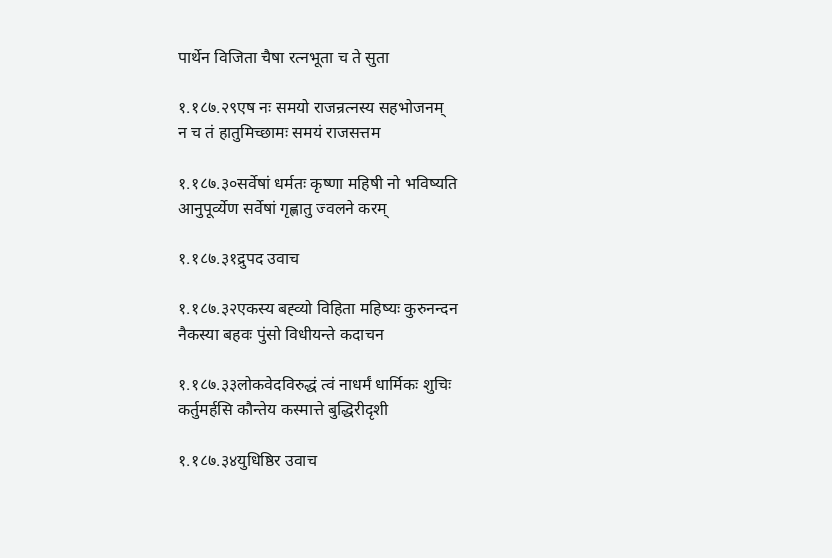पार्थेन विजिता चैषा रत्नभूता च ते सुता

१.१८७.२९एष नः समयो राजन्रत्नस्य सहभोजनम्
न च तं हातुमिच्छामः समयं राजसत्तम

१.१८७.३०सर्वेषां धर्मतः कृष्णा महिषी नो भविष्यति
आनुपूर्व्येण सर्वेषां गृह्णातु ज्वलने करम्

१.१८७.३१द्रुपद उवाच

१.१८७.३२एकस्य बह्व्यो विहिता महिष्यः कुरुनन्दन
नैकस्या बहवः पुंसो विधीयन्ते कदाचन

१.१८७.३३लोकवेदविरुद्धं त्वं नाधर्मं धार्मिकः शुचिः
कर्तुमर्हसि कौन्तेय कस्मात्ते बुद्धिरीदृशी

१.१८७.३४युधिष्ठिर उवाच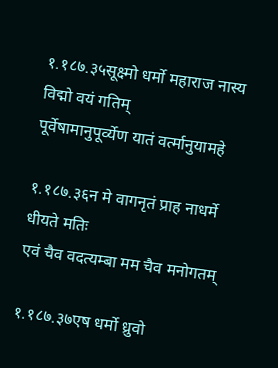१.१८७.३५सूक्ष्मो धर्मो महाराज नास्य विद्मो वयं गतिम्
पूर्वेषामानुपूर्व्येण यातं वर्त्मानुयामहे

१.१८७.३६न मे वागनृतं प्राह नाधर्मे धीयते मतिः
एवं चैव वदत्यम्बा मम चैव मनोगतम्

१.१८७.३७एष धर्मो ध्रुवो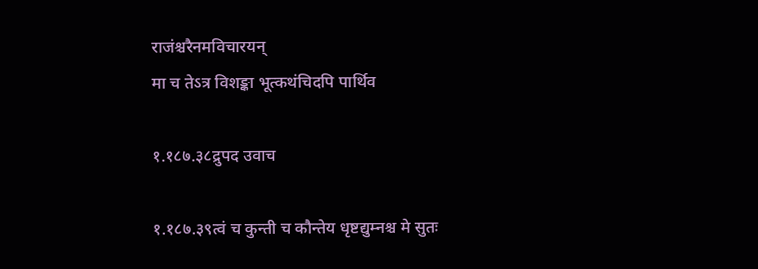राजंश्चरैनमविचारयन्
मा च तेऽत्र विशङ्का भूत्कथंचिदपि पार्थिव

१.१८७.३८द्रुपद उवाच

१.१८७.३९त्वं च कुन्ती च कौन्तेय धृष्टद्युम्नश्च मे सुतः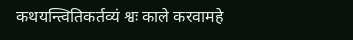कथयन्त्वितिकर्तव्यं श्वः काले करवामहे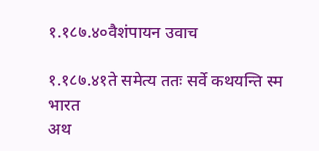१.१८७.४०वैशंपायन उवाच

१.१८७.४१ते समेत्य ततः सर्वे कथयन्ति स्म भारत
अथ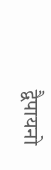द्वैपायनो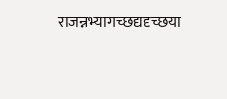राजन्नभ्यागच्छद्यदृच्छया